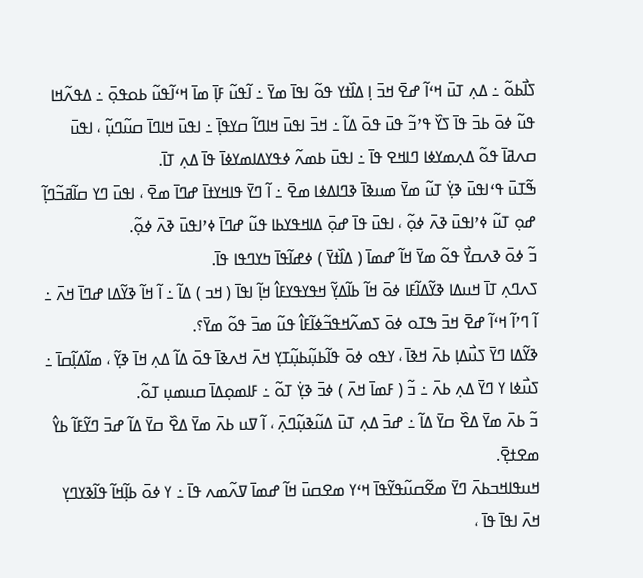ߖߊ߯ߕߋ߬ ߸ ߡߍ߲ ߠߎ߫ ߞߵߊ߬ ߝߐ߫ ߞߏ߫ ߊ߲ ߡߊ߰ߙߌ ߟߋ߬ ߊߟߊ߫ ߘߌ߫ ߸ ߊ߬ߟߎ߬ ߓߊ߲߫ ߘߊ߫ ߞߵߊ߬ߟߎ߬ ߕߋߟߋ߲߫ ߸ ߡߟߍ߬ߞߊ ߟߎ߬ ߦߋ߫ ߕߏ߫ ߟߊ߫ ߖߌ߰ ߟߴߏ߬ ߟߎ߫ ߟߋ߫ ߡߊ߬ ߸ ߞߏ߫ ߊߟߎ߫ ߞߊߣߊ߬ ߛߌߟߊ߲߫ ߸ ߊߟߎ߫ ߞߊߣߊ߫ ߛߎ߬ߣߎ߲߬ ، ߊߟߎ߫ ߛߍߥߊ߫ ߟߋ߬ ߡߍ߲ߘߌߦߊ ߣߊߞߐ ߟߊ߫ ߸ ߊߟߎ߫ ߕߘߍ߬ ߦߟߌߡߊߘߌߦߊ߫ ߟߊ߫ ߡߍ߲ ߠߊ߫.
ߒ߬ߠߎ߫ ߟߵߊߟߎ߫ ߢߌ߲߭ ߠߎ߬ ߘߌ߫ ߘߎߢߊ߫ ߢߣߊߡߦߊ ߘߐ߫ ߸ ߊ߬ ߣߌ߫ ߟߊߞߌߙߊ߫ ߝߣߊ߫ ߘߐ߫ ، ߊߟߎ߫ ߣߌ ߛߊ߬ߥߏ߬ߣߊ߲߬ ߝߋ߲ ߠߎ߬ ߦߴߊߟߎ߫ ߢߍ߫ ߦߋ߲߬ ، ߊߟߎ߫ ߟߊ߫ ߝߋ߲߫ ߡߊߞߟߌߕߊ ߟߎ߬ ߝߣߊ߫ ߦߴߊߟߎ߫ ߢߍ߫ ߦߋ߲߬.
ߏ߬ ߦߋ߫ ߢߍߛߌ߯ ߟߋ߬ ߘߌ߫ ߞߊ߬ ߝߘߊ߫ ( ߡߊ߰ߙߌ߫ ) ߦߝߊ߬ߟߊ߫ ߤߌߣߟߊ ߟߊ߫.
ߖߍߣߍ߲ ߠߊ߫ ߞߎߡߊ ߢߌ߬ߡߊ߬ߓߊ ߦߋ߫ ߞߊ߬ ߕߊ߬ߡߌ߲߬ ߞߟߌߟߌߓߊ߮ ߞߊ߲߬ ߊߟߊ߫ ( ߞߏ ) ߡߊ߬ ߸ ߊ߬ ߞߊ߬ ߢߌ߬ߡߊ ߝߣߊ߫ ߞߍ߫ ߸ ߊ߬ ߣߴߊ߬ ߞߵߊ߬ ߝߐ߫ ߞߏ߫ ߒߠߋ ߦߋ߫ ߖߘߍ߬ߞߟߏ߬ߦߊ߬ߓߊ߮ ߟߎ߬ ߘߏ߫ ߟߋ߬ ߘߌ߫؟.
ߢߌ߬ߡߊ ߣߌ߫ ߖߎ߯ߡߊ߲ ߕߍ߫ ߞߢߊ߫ ، ߌߟߋ ߦߋ߫ ߟߊ߬ߕߎ߲߬ߕߎ߲߬ߠߌ߲ ߞߍ߫ ߞߍߢߊ߫ ߟߋ߫ ߡߊ߬ ߡߍ߲ ߞߊ߫ ߢߌ߲߬ ، ߘߊ߬ߡߊ߲߬ߛߊ߫ ߸ ߖߎ߯ߦߊ ߌ ߣߌ߫ ߡߍ߲ ߕߍ߫ ߸ ߏ߬ ( ߓߘߊ߫ ߞߍ߫ ) ߦߏ߫ ߢߌ߲߭ ߠߋ߬ ߸ ߓߊߘߋ߲ߡߊ߫ ߛߎߘߎ߲ ߠߋ߬.
ߏ߬ ߕߍ߫ ߘߌ߫ ߡߐ߰ ߛߌ߫ ߡߊ߬ ߸ ߝߏ߫ ߡߍ߲ ߠߎ߫ ߡߎ߬ߢߎ߲߬ߣߍ߲߫ ، ߊ߬ ߜߎ ߕߍ߫ ߘߌ߫ ߡߐ߰ ߛߌ߫ ߡߊ߬ ߝߏ߫ ߣߌ߬ߓߊ߬ ߕߌ߮ ߘߐߙߐ߲߫.
ߞߎߟߊߞߏߕߍ߫ ߣߌ߫ ߘߐ߬ߛߎ߬ߟߌ߬ߟߊ߫ ߞߵߌ ߘߐߛߎ߫ ߞߊ߬ ߝߘߊ߫ ߜߍ߬ߘߍ ߟߊ߫ ߸ ߌ ߦߋ߫ ߕߊ߲߬ߞߊ߬ ߟߊ߬ߢߌߣߌ߲ ߞߍ߫ ߊߟߊ߫ ߟߊ߫ ،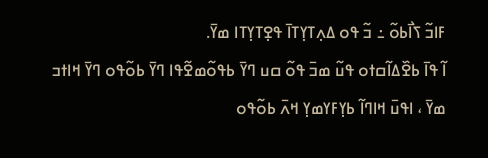ߓߊߏ߬ ߖߊ߯ߕߋ߬ ߸ ߏ߬ ߟߋ ߡߍ߲ߠߌ߲ߠߊ߫ ߟߐ߲ߠߌ߲ߠߊ ߘߌ߫.
ߊ߬ ߟߊ߫ ߕߐ߰ߡߊ߬ߛߙߋ ߟߎ߬ ߘߏ߫ ߟߋ߬ ߛߎ ߣߌ߫ ߕߟߋ߬ߘߐ߬ߟߊ ߣߌ߫ ߕߋ߬ߟߋ ߣߌ߫ ߞߊߙߏ ߘߌ߫ ، ߊߟߎ߫ ߞߊߣߊ߬ ߕߌ߲ߓߌߘߌ߲ ߞߍ߫ ߕߋ߬ߟߋ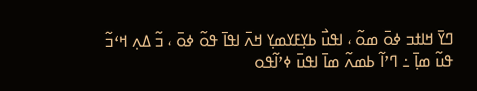ߣߌ߫ ߞߊߙߏ ߦߋ߫ ߘߋ߬ ، ߊߟߎ߯ ߕߌ߲ߓߌߘߌ߲ ߞߍ߫ ߊߟߊ߫ ߟߋ߬ ߦߋ߫ ، ߏ߬ ߡߍ߲ ߞߵߏ߬ ߟߎ߬ ߘߊ߲߫ ߸ ߣߴߊ߬ ߕߘߍ߬ ߘߊ߫ ߊߟߎ߫ ߦߴߊ߬ߟߋ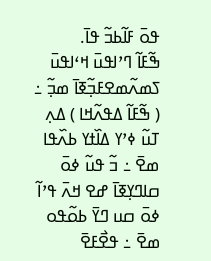ߟߋ߫ ߓߊ߬ߕߏ߬ ߟߊ߫.
ߒ߬ߓߊ߬ ߣߴߊߟߎ߫ ߞߵߊߟߎ߫ ߖߘߍ߬ߘߐߓߏ߲߬ߧߊ߫ ߘߏ߲߬ ߸ ( ߒ߬ߓߊ߬ ߡߟߍ߬ߞߊ ) ߡߍ߲ ߠߎ߬ ߦߴߌ ߡߊ߰ߙߌ ߕߍ߰ߟߊ ߘߐ߫ ߸ ߏ߬ ߟߎ߬ ߦߋ߫ ߛߊߣߌ߲ߧߊ߫ ߝߐ ߞߍ߫ ߟߴߊ߬ ߦߋ߫ ߛߎ ߣߌ߫ ߕߋ߬ߟߋ ߘߐ߫ ߸ ߟߐ߯ߓߐ߫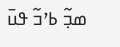ߘߏ߲߬ ߕߴߏ߬ ߟߎ߫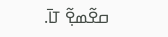ߛߐ߬ߘߐ߲߬ ߠߊ߫.